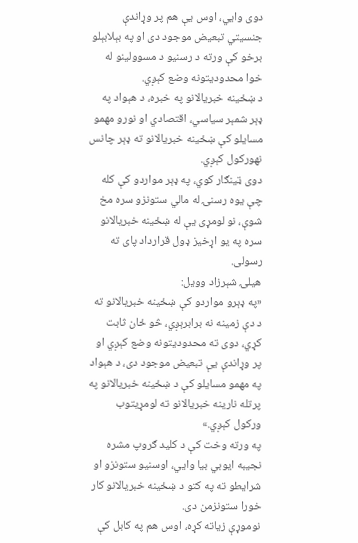دوی وايي، اوس یې هم پر وړاندې جنسيتي تبعيض موجود دی او په بېلابېلو برخو کې ورته د رسنيو د مسوولينو له خوا محدوديتونه وضع کېږي.
د ښځينه خبريالانو په خبره، د هېواد په ډېر شمېر سياسي، اقتصادي او نورو مهمو مسايلو کې ښځينه خبريالانو ته ډېر چانس نهورکول کېږي.
دوی ټينګار کوي، په ډېر مواردو کې کله چې يوه رسنۍ له مالي ستونزو سره مخ شوې، نو لومړی یې له ښځينه خبريالانو سره په يو اړخیز ډول قرارداد پای ته رسولی.
هيلۍ شېرزاد وويل:
«په ډېرو مواردو کې ښځينه خبريالانو ته د دې زمينه نه برابرېږي، څو ځان ثابت کړي، دوی ته محدوديتونه وضع کېږي او پر وړاندې یې تبعیض موجود دی، د هېواد په مهمو مسايلو کې د ښځينه خبريالانو په پرتله نارينه خبريالانو ته لومړيتوب ورکول کېږي.»
په ورته وخت کې د کليد ګروپ مشره نجيبه ايوبي بيا وايي، اوسنيو ستونزو او شرایطو ته په کتو د ښځينه خبريالانو کار خورا ستونزمن دی.
نوموړې زياته کړه، اوس هم په کابل کې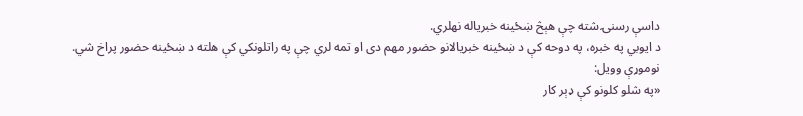داسې رسنۍ شته چې هېڅ ښځينه خبرياله نهلري.
د ايوبي په خبره، په دوحه کې د ښځينه خبريالانو حضور مهم دی او تمه لري چې په راتلونکي کې هلته د ښځينه حضور پراخ شي.
نوموړې وويل:
«په شلو کلونو کې ډېر کار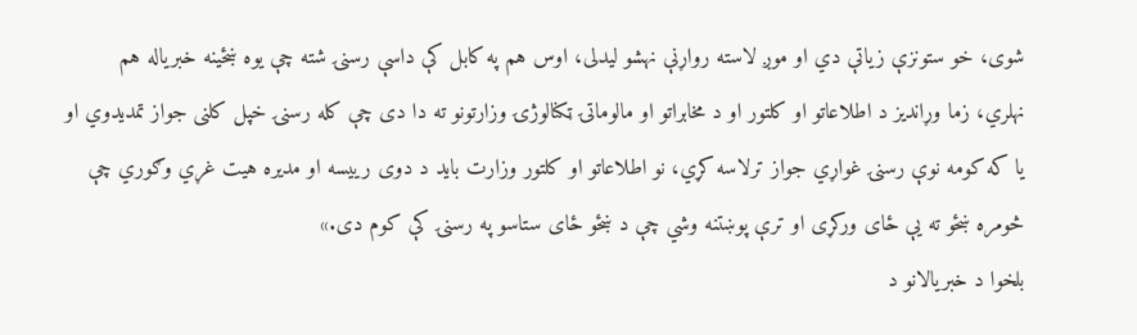شوی، خو ستونزې زياتې دي او موږ لاسته رواړنې نهشو ليدلی، اوس هم په کابل کې داسې رسنۍ شته چې يوه ښځينه خبرياله هم نهلري، زما وړاندیز د اطلاعاتو او کلتور او د مخابراتو او مالوماتۍ ټکنالوژۍ وزارتونو ته دا دی چې کله رسنۍ خپل کلنی جواز تمديدوي او يا که کومه نوې رسنۍ غواړي جواز ترلاسه کړي، نو اطلاعاتو او کلتور وزارت بايد د دوی رییسه او مديره هيت غړي وګوري چې څومره ښځو ته یې ځای ورکړی او ترې پوښتنه وشي چې د ښځو ځای ستاسو په رسنۍ کې کوم دی.»
بلخوا د خبريالانو د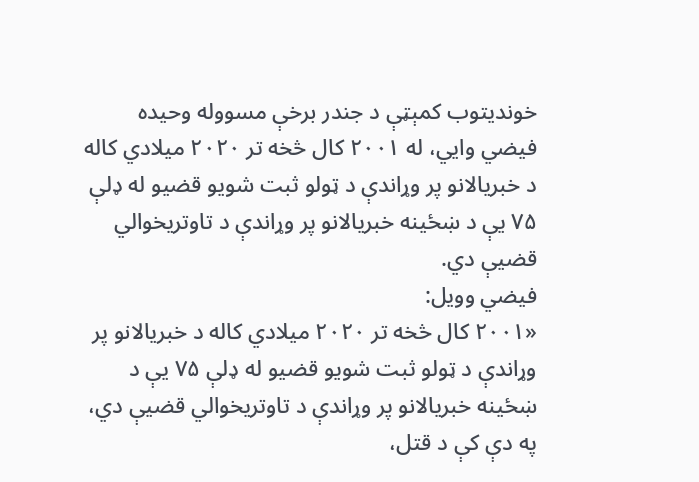خونديتوب کمېټې د جندر برخې مسووله وحيده فیضي وايي، له ۲۰۰۱ کال څخه تر ۲۰۲۰ ميلادي کاله د خبريالانو پر وړاندې د ټولو ثبت شويو قضيو له ډلې ۷۵ یې د ښځينه خبريالانو پر وړاندې د تاوتريخوالي قضیې دي.
فیضي وويل:
«۲۰۰۱ کال څخه تر ۲۰۲۰ ميلادي کاله د خبريالانو پر وړاندې د ټولو ثبت شويو قضيو له ډلې ۷۵ یې د ښځينه خبريالانو پر وړاندې د تاوتريخوالي قضیې دي، په دې کې د قتل،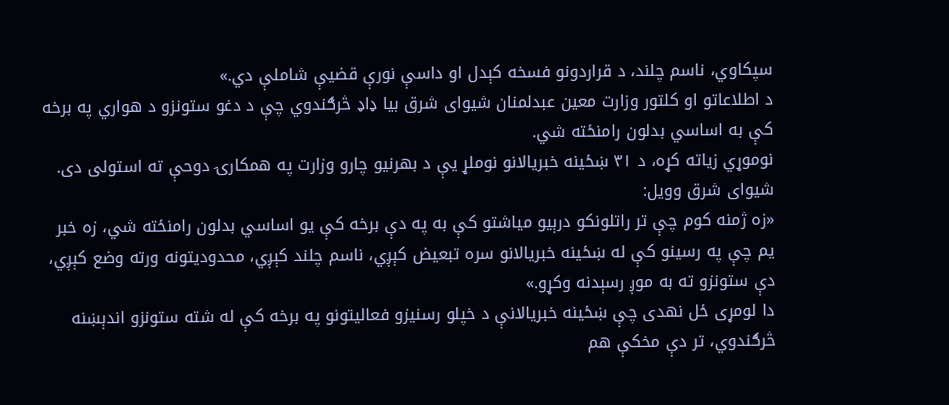سپکاوي، ناسم چلند، د قراردونو فسخه کېدل او داسې نورې قضیې شاملې دي.»
د اطلاعاتو او کلتور وزارت معين عبدلمنان شيوای شرق بيا ډاډ څرګندوي چې د دغو ستونزو د هواري په برخه کې به اساسي بدلون رامنځته شي.
نوموړي زياته کړه، د ۳۱ ښځينه خبريالانو نوملړ یې د بهرنيو چارو وزارت په همکارۍ دوحې ته استولی دی.
شيوای شرق وويل:
«زه ژمنه کوم چې تر راتلونکو درېيو مياشتو کې به په دې برخه کې يو اساسي بدلون رامنځته شي، زه خبر يم چې په رسينو کې له ښځينه خبريالانو سره تبعیض کېږي، ناسم چلند کېږي، محدوديتونه ورته وضع کېږي، دې ستونزو ته به موږ رسېدنه وکړو.»
دا لومړی ځل نهدی چې ښځينه خبريالانې د خپلو رسنیزو فعاليتونو په برخه کې له شته ستونزو اندېښنه څرګندوي، تر دې مخکې هم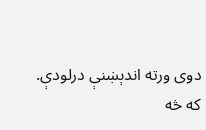دوی ورته اندېښنې درلودې.
که څه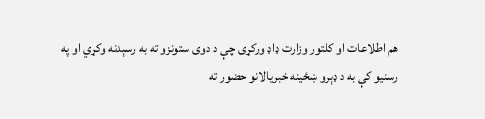هم اطلاعات او کلتور وزارت ډاډ ورکړی چې د دوی ستونزو ته به رسېدنه وکړي او په رسنيو کې به د ډېرو ښځينه خبريالانو حضور ته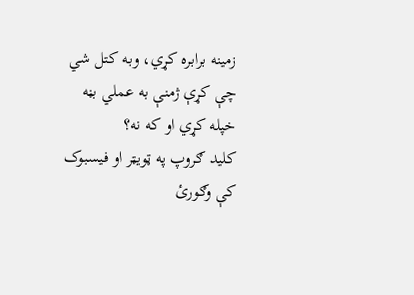زمینه برابره کړي، وبه کتل شي چې کړې ژمنې به عملي بڼه خپله کړي او که نه؟
کلید ګروپ په ټویټر او فیسبوک کې وګورئ